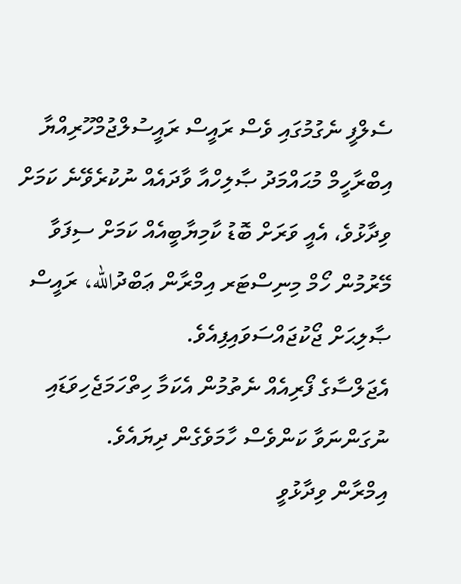ސެލްފީ ނެގުމުގައި ވެސް ރައީސް ރައީސުލްޖުމްހޫރިއްޔާ އިބްރާހީމް މުޙައްމަދު ޞާލިހްއާ ވާދައެއް ނުކުރެވޭނެ ކަމަށް ވިދާޅުވެ، އެއީ ވަރަށް ބޮޑު ކާމިޔާބީއެއް ކަމަށް ސިފަވާ މޭރުމުން ހޯމް މިނިސްޓަރ އިމްރާން ޢަބްދުالله، ރައީސް ޞާލިޙަށް ޖޯކުޖައްސަވައިފިއެވެ.
އެޖަލްސާގެ ފޯރިއެއް ނެތުމުން އެކަމާ ހިތްހަމަޖެހިވަޑައި ނުގަންނަވާ ކަންވެސް ހާމަވެގެން ދިޔައެވެ.
އިމްރާން ވިދާޅުވީ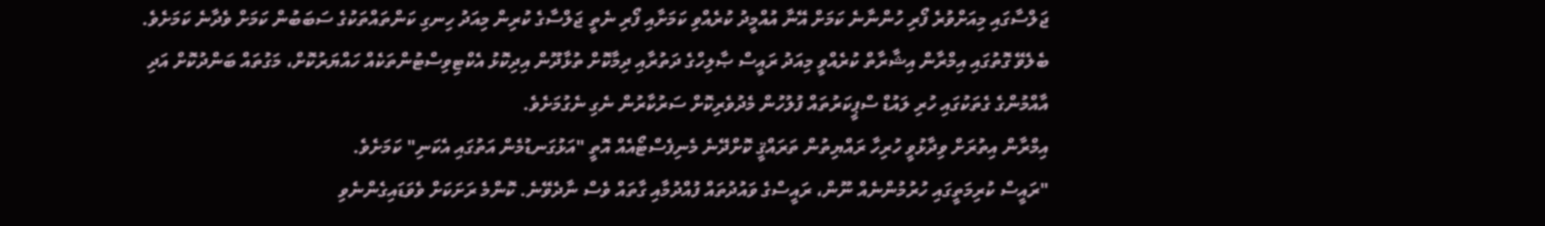ޖަލްސާގައި މިއަށްވުރެ ފޯރި ހުންނާނެ ކަމަށް އޭނާ އުއްމީދު ކުރެއްވި ކަމަށާއި ފޯރި ނެތީ ޖަލްސާގެ ކުރިން މިއަދު ހިނގި ކަންތައްތަކުގެ ސަބަބުން ކަމަށް ވެދާނެ ކަމަށެވެ. ބެލެވޭ ގޮތުގައި އިމްރާން އިޝާރާތް ކުރެއްވީ މިއަދު ރައީސް ޞާލިހްގެ ދަތުރާއި ދިމާކޮށް ތުޅާދޫން އިދިކޮޅު އެކްޓިވިސްޓުންތަކެއް ހައްޔަރުކޮށް، މަގުތައް ބަންދުކޮށް އަދި އާއްމުންގެ ގެތަކުގައި ހުރި ލައުޑް ސްޕީކަރުތައް ފުލުހުން މެދުވެރިކޮށް ސަރުކާރުން ނެގި ނެގުމަށެވެ.
އިމްރާން އިތުރަށް ވިދާޅުވީ ހުރިހާ ރައްޔިތުން ތަރައްޤީ ކޮށްދޭނެ މެނިފެސްޓޯއެއް އޮތީ "އަޅުގަނޑުމެން އަތުގައި އެކަނި" ކަމަށެވެ.
"ރައީސް ކުރިމަތީގައި ހުރުމުންނެއް ނޫން، ރައީސްގެ ވައުދުތައް ފުއްދުމާއި ގާތައް ވެސް ނާދެވޭނެ. ކޮންމެ ރަށަކަށް ވެވަޑައިގެންނެވި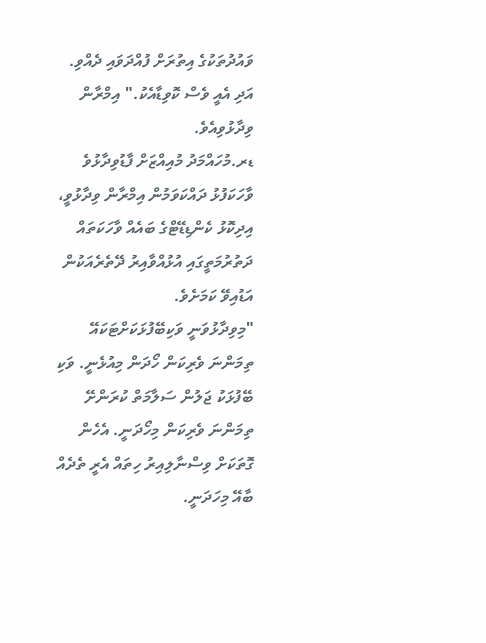ވައުދުތަކުގެ އިތުރަށް ފުއްދަވައި ދެއްވި. އަދި އެއީ ވެސް ކޮވިޑާއެކު." އިމްރާން ވިދާޅުވިއެވެ.
ޑރ.މުހައްމަދު މުއިއްޒަށް ފާޑުވިދާޅުވެ ވާހަކަފުޅު ދައްކަވަމުން އިމްރާން ވިދާޅުވީ، އިދިކޮޅު ކެންޑިޑޭޓްގެ ބައެއް ވާހަކަތައް ދަތުރުމަތީގައި އުޅުއްވާއިރު ދޭތެރެއަކުން އަޑުއިވޭ ކަމަށެވެ.
"މިވިދާޅުވަނީ ވަކިބޭފުޅަކަށްޓަކައޭ ތިމަންނަ ވެރިކަން ހޯދަން މިއުޅެނީ. ވަކި ބޭފުޅަކު ޖަލުން ސަލާމަތް ކުރަންށޭ ތިމަންނަ ވެރިކަން މިހޯދަނީ. އެހެން ގޮތަކަށް ވިސްނާލިއިރު ހިތައް އެރީ ތެދެއް ބާއޭ މިހަދަނީ.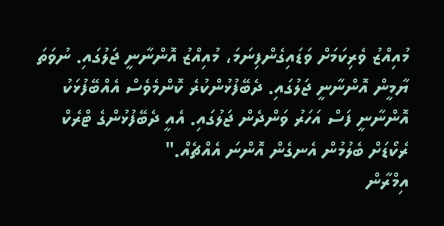މުއިއްޒު ވެރިކަމަށް ވަޑައިގެންފިނަމަ، މުއިއްޒު އޮންނާނީ ޖަލުގައި. ނުވަތަ ޔާމީން އޮންނާނީ ޖަލުގައި. ދެބޭފުޅުންކުރެ ކޮންމެވެސް އެއްބޭފުޅަކު އޮންނާނީ ފަސް އަހަރު ވަންދެން ޖަލުގައި. އެއީ ދެބޭފުޅުންގެ ޓްރެކް ރެކޯޑަށް ބެލުމުން އެނގެން އޮންނަ އެއްޗެއް."
އިމްރާން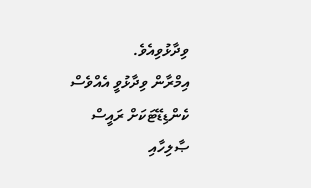ވިދާޅުވިއެވެ.
އިމްރާން ވިދާޅުވީ އެއްވެސް ކެންޑިޑޭޓަކަށް ރައީސް ޞާލިހާއި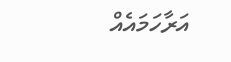އަރާހަމައެއް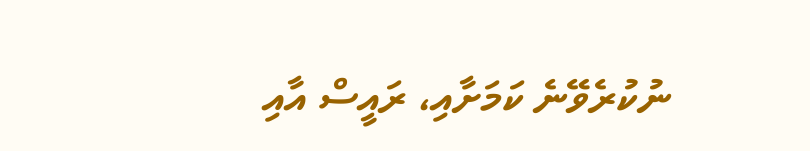ނުކުރެވޭނެ ކަމަށާއި، ރައީސް އާއި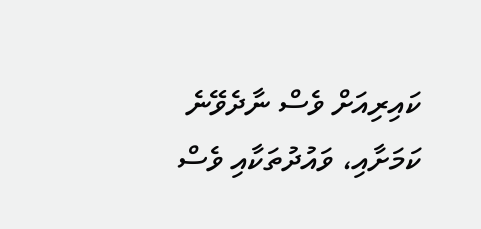ކައިރިއަށް ވެސް ނާދެވޭނެ ކަމަށާއި، ވައުދުތަކާއި ވެސް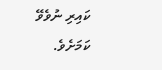ކައިރި ނުވެވޭ ކަމަށެވެ.